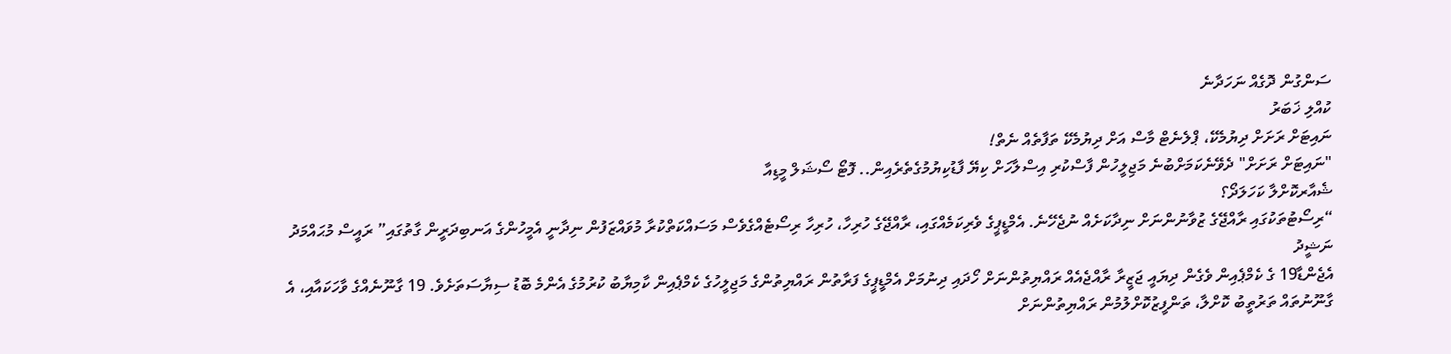ސަންގުން ދޮގެއް ނަހަދާނެ
ކުއްލި ޚަބަރު
ނައިޓަށް ރަށަށް ދިޔުމެކޭ، ޕްލެނެޓް މާސް އަށް ދިޔުމެކޭ ތަފާތެއް ނެތް!
"ނައިޓަށް ރަށަށް" ދެވޭނެކަމަށްބުނެ މަޖިލީހުން ފާސްކުރި އިސްލާހަށް ކިޔޭ ފާޑުކިޔުމުގެތެރެއިން.. ފޮޓޯ ސޯޝަލް މީޑިއާ
ޝެއާރކޮށްލާ ކަހަލަދޯ؟
“ރިސޯޓުތަކުގައި ރާއްޖޭގެ ޒުވާނުންނަށް ނިދާކަށެއް ނުޖެހޭނެ. އެމްޑީޕީގެ ވެރިކަމެއްގައި، ރާއްޖޭގެ ހުރިހާ، ހުރިހާ ރިސޯޓެއްގެވެސް މަސައްކަތްކުރާ މުވައްޒަފުން ނިދާނީ އެމީހުންގެ އަނބިދަރީން ގާތުގައި” ރައީސް މުޙައްމަދު ނަޝީދު
އެޖެންޑާ19 ގެ ކެމްޕެއިން ވެގެން ދިޔައީ ޖަޒީރާ ރާއްޖެއެއް ރައްޔިތުންނަށް ހޯދައި ދިނުމަށް އެމްޑީޕީގެ ފަރާތުން ރައްޔިތުންގެ މަޖިލީހުގެ ކެމްޕެއިން ކާމިޔާބު ކުރުމުގެ އެންމެ ބޮޑު ސިޔާސަތަށެވެ. 19 ގާނޫނެއްގެ ވާހަކައާއި، އެ ގާނޫނުތައް ތަރުތީބު ކޮށްލާ، ތަންފީޒުކޮށްލުމުން ރައްޔިތުންނަށް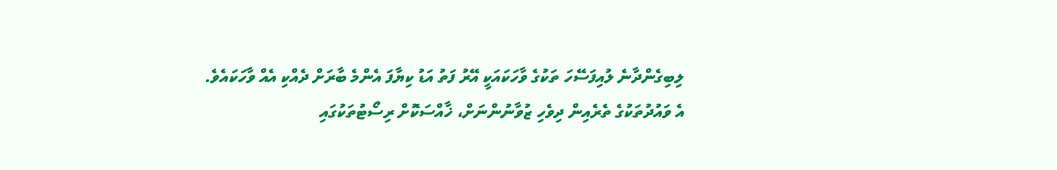ލިބިގެންދާނެ ލުއިފަސޭހަ ތަކުގެ ވާހަކައަކީ އޭރު ފަތު އަޑު ކިޔާފަ އެންމެ ބާރަށް ދެއްކި އެއް ވާހަކައެވެ.
އެ ވައުދުތަކުގެ ތެރެއިން ދިވެހި ޒުވާނުންނަށް، ޚާއްސަކޮށް ރިސޯޓުތަކުގައި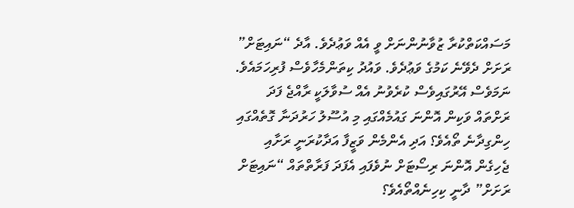މަސައްކަތްކުރާ ޒުވާނުންނަށް ވީ އެއް ވަޢުދެވެ. އާދެ “ނައިޓަށް” ރަށަށް ދެވޭނެ ކަމުގެ ވަޢުދެވެ. ވައުދު ކިތަންމެހާވެސް ފުރިހަމައެވެ. ނަމަވެސް އޭރުގައިވެސް ކުރެވުނު އެއް ސުވާލަކީ ރާއްޖެ ފަދަ ރަށްތައް ވަކިން އޮންނަ ގައުމެއްގައި މި އުސޫލު ހަރުދަނާ ގޮތެއްގައި ހިންގިދާނެ ތޯއެވެ؟ އަދި އެންމެން ވަޒީފާ އަދާކުރަނީ ރަށާއި ޖެހިގެން އޮންނަ ރިސޯޓަށް ނުވެފައި އެފަދަ ފަރާތްތައް “ނައިޓަށް ރަށަށް” ދާނީ ކިހިނެއްތޯއެވެ؟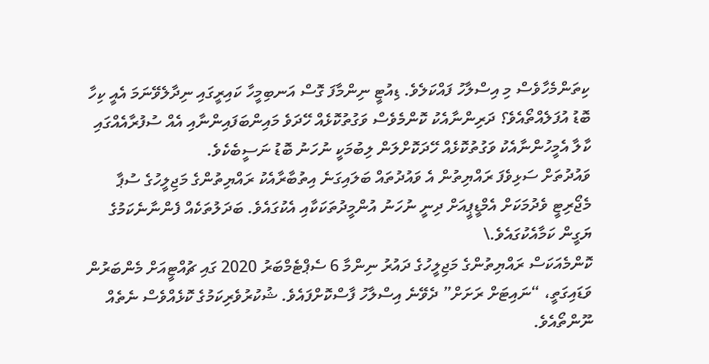ކިތަންމެހާވެސް މި އިސްލާހު ފައްކަލެވެ. ޑިއުޓީ ނިންމާފަ ގޮސް އަނބިމީހާ ކައިރީގައި ނިދާލެވޭނަމަ އެއީ ކިހާ ބޮޑު އުފަލެއްތޯއެވެ؟ ދަރިންނާއެކު ކޮންމެވެސް ވަގުތުކޮޅެއް ހޭދަވެ މައިންބަފައިންނާއި އެއް ސުފުރާއެއްގައި ކާލާ އެމީހުންނާއެކު ވަގުތުކޮޅެއް ހޭދަކޮށްލަން ލިބުމަކީ ނުހަނު ބޮޑު ނަސީބެކެވެ.
ވައުދުތަށް ސަޅިވެފަ ރައްޔިތުން އެ ވައުދުތައް ބަލައިގަނެ އިތުބާރާއެކު ރައްޔިތުންގެ މަޖިލީހުގެ ސުޕާ މެޖޯރިޓީ ވެދުމަކަށް އެމްޑީޕީއަށް ދިނީ ނުހަނު އުންމީދުތަކަކާއި އެކުގައެވެ. ބަދަލުތަކެއް ފެންނާނެކަމުގެ ޔަގީން ކަމާއެކުގައެވެ.\
ކޮންމެއަކަސް ރައްޔިތުންގެ މަޖިލީހުގެ ދައުރު ނިންމާ 6 ސެޕްޓެމްބަރު 2020 ގައި ޗުއްޓީއަށް މެންބަރުން ވަޑައިގަތީ، “ނައިޓަށް ރަށަށް” ދެވޭނެ އިސްލާހު ފާސްކޮށްފައެވެ. ޝުކުރުވެރިކަމުގެ ކޮޅެއްވެސް ނެތެއް ނޫންތޯއެވެ.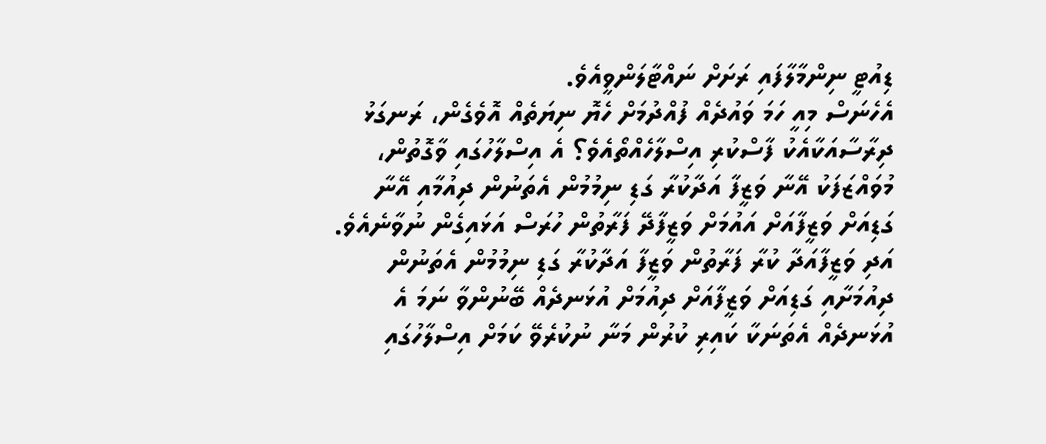ޑިއުޓީ ނިންމާލާފައި ރަށަށް ނައްޓާލަންވީއެވެ.
އެހެނަސް މިއީ ހަމަ ވައުދެއް ފުއްދުމަށް ހެޔޮ ނިޔަތެއް އޮވެގެން، ރަނގަޅު ދިރާސާއަކާއެކު ފާސްކުރި އިސްލާހެއްތޯއެވެ؟ އެ އިސްލާހުގައި ވާގޮތުން، މުވައްޒަފަކު އޭނާ ވަޒީފާ އަދާކުރާ ގަޑި ނިމުމުން އެތަނުން ދިއުމާއި އޭނާ ގަޑިއަށް ވަޒީފާއަށް އައުމަށް ވަޒީފާދޭ ފަރާތުން ހުރަސް އަޅައިގެން ނުވާނެއެވެ. އަދި ވަޒީފާއަދާ ކުރާ ފަރާތުން ވަޒީފާ އަދާކުރާ ގަޑި ނިމުމުން އެތަނުން ދިއުމަށާއި ގަޑިއަށް ވަޒީފާއަށް ދިއުމަށް އުޅަނދެއް ބޭނުންވާ ނަމަ އެ އުޅަނދެއް އެތަނަކާ ކައިރި ކުރުން މަނާ ނުކުރެވޭ ކަމަށް އިސްލާހުގައި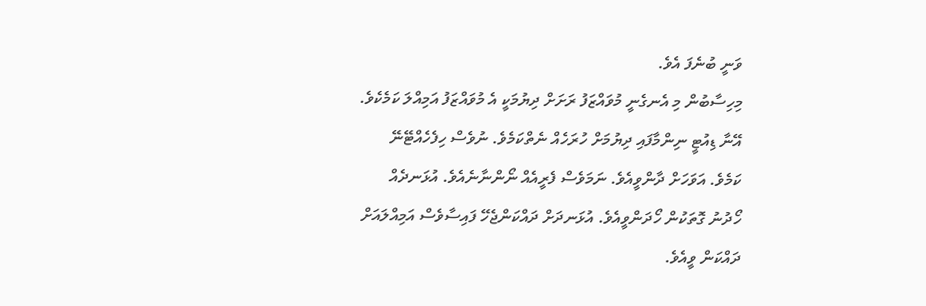ވަނީ ބުނެފަ އެވެ.
މިހިސާބުން މި އެނގެނީ މުވައްޒަފު ރަށަށް ދިޔުމަކީ އެ މުވައްޒަފު އަމިއްލަ ކަމެކެވެ. އޭނާ ޑިއުޓީ ނިންމާފައި ދިޔުމަށް ހުރަހެއް ނެތްކަމެވެ. ނުވެސް ހިފެހެއްޓޭނޭ ކަމެވެ. އަވަހަށް ދާންވީއެވެ. ނަމަވެސް ފެރީއެއް ނޯންނާނެއެވެ. އުޅަނދެއް ހޯދުނު ގޮތަކުން ހޯދަންވީއެވެ. އުޅަނދަށް ދައްކަންޖެހޭ ފައިސާވެސް އަމިއްލައަށް ދައްކަން ވީއެވެ.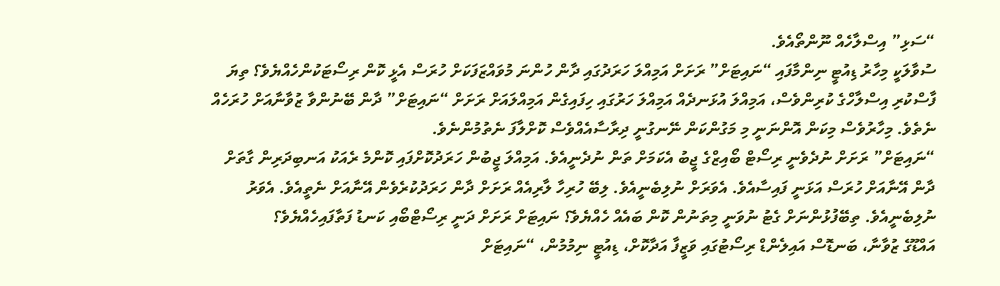“ސަޅި” އިސްލާހެއް ނޫންތޯއެވެ.
ސުވާލަކީ މިހާރު ޑިއުޓީ ނިންމާފައި “ނައިޓަށް” ރަށަށް އަމިއްލަ ހަރަދުގައި ދާން ހުންނަ މުވައްޒަފަކަށް ހުރަސް އެޅީ ކޮން ރިސޯޓަކުންހެއްޔެވެ؟ ތިޔަ ފާސްކުރި އިސްލާހްގެ ކުރިންވެސް، އަމިއްލަ އުޅަނދެއް އަމިއްލަ ހަރުގައި ހިފައިގެން އަމިއްލައަށް ރަށަށް “ނައިޓަށް” ދާން ބޭނުންވާ ޒުވާނާއަށް ހުރަހެއް ނެތެވެ. މިހާރުވެސް މިކަން އޮންނަނީ މި މަގުންކަން ނޭނގުނީ ދިރާސާއެއްވެސް ކޮށްލާފަ ނެތުމުންނެވެ.
“ނައިޓަށް” ރަށަށް ނުދެވެނީ ރިސޯޓް ބޯއިޒްގެ ޖީބު އެކަމަށް ތަން ނުދެނީއެވެ. އަމިއްލަ ޖީބުން ހަރަދުކޮށްފައި ކޮންމެ ރެއަކު އަނބިދަރިން ގާތަށް ދާން އޭނާއަށް ހުރަސް އަޅަނީ ފައިސާއެވެ. އެވަރަށް ނުލިބެނީއެވެ. ލިބޭ ހުރިހާ ލާރިއެއް ރަށަށް ދާން ހަރަދުކުރެވެން އޭނާއަށް ނެތީއެވެ. އެވަރު ނުލިބެނީއެވެ. ތިބޭފުޅުންނަށް ގެޓު ނުވަނީ މިތަނުން ކޮން ބައެއް ހެއްޔެވެ؟ ނައިޓަށް ރަށަށް ދަނީ ރިސޯޓްބޯއި ކަނޑު ފަތާފައިހެއްޔެވެ؟
އައްޑޫގެ ޒުވާނާ، ބަނޑޮސް އައިލެންޑް ރިސޯޓުގައި ވަޒީފާ އަދާކޮށް، ޑިއުޓީ ނިމުމުން، “ނައިޓަށް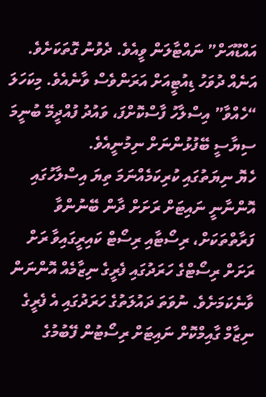އައްޑޫއަށް” ނައްޓާލަން ވީއެވެ. ދެވުނު ގޮތަކަށެވެ. އަނެއް ދުވަހު ޑިއުޓީއަށް އަރަންވެސް ވާނެއެވެ. މިކަހަލަ “ހެއްވާ” އިސްލާހު ފާސްކޮށްފަ، ވައުދު ފުއްދީމޭ ބުނީމަ ސިޔާސީ ބޭފުޅުންނަށް ނިމުނީއެވެ.
ހެޔޮ ނިޔަތުގައި ކުރިކަމެއްނަމަ ތިޔަ އިސްލާހުގައި އޮންނާނީ ނައިޓަށް ރަށަށް ދާން ބޭނުންވާ ފަރާތްތަކަށް، ރިސޯޓާއި ރިސޯޓް ކައިރީގައިވާ ރަށް ރަށަށް ރިސޯޓްގެ ހަރަދުގައި ފެރީގެ ނިޒާމެއް އޮންނަން ވާނެކަމަށެވެ. ނުވަތަ ދައުލަތުގެ ހަރަދުގައި އެ ފެރީގެ ނިޒާމް ގާއިމްކޮށް ނައިޓަށް ރިސޯޓުން ފޭބުމުގެ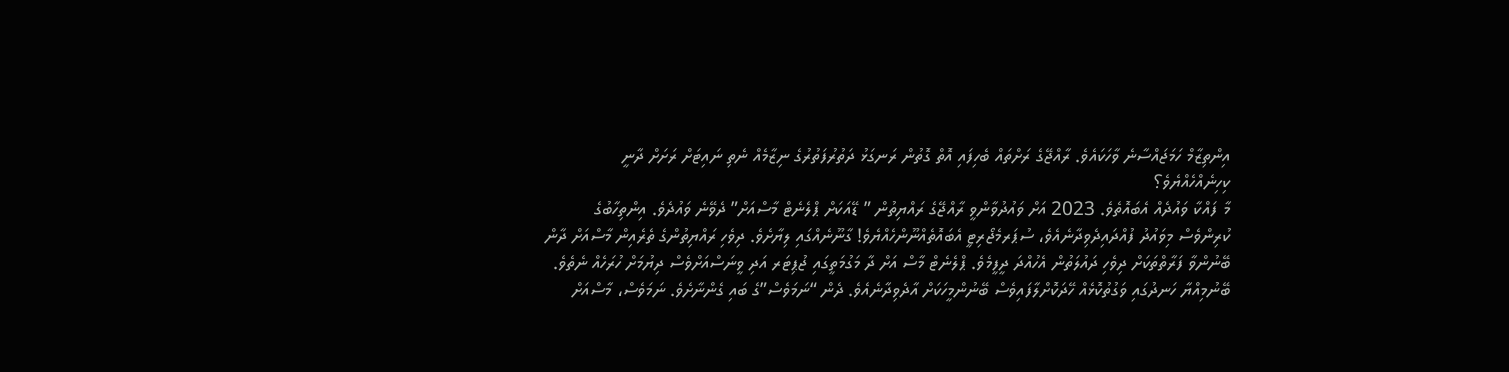އިންތިޒާމް ހަމަޖައްސާނެ ވާހަކައެވެ. ރާއްޖޭގެ ރަށްތައް ބެހިފައި އޮތް ގޮތުން ރަނގަޅު ދަތުރުފަތުރުގެ ނިޒާމެއް ނެތި ނައިޓަށް ރަށަށް ދާނީ ކިހިނެއްހެއްޔެވެ؟
މާ ފައްކާ ވައުދެއް އެބައޮތެވެ. 2023 އަށް ވައުދުވާންވީ ރާއްޖޭގެ ރައްޔިތުން ” ޑޭއަކަށް ޕްލެނެޓް މާސްއަށް” ދެވޭނެ ވައުދެވެ. އިންތިހާބުގެ ކުރިންވެސް މިވައުދު ފުއްދައިދެވިދާނެއެވެ، ސުޕަރމެޖޯރިޓީ އެބައޮތެއްނޫންހެއްޔެވެ! ގާނޫނެއްގައި ލިޔާށެވެ. ދިވެހި ރައްޔިތުންގެ ތެރެއިން މާސްއަށް ދާން ބޭނުންވާ ފަރާތްތަކަށް ދިވެހި ދައުލަތުން އެހުއްދަ ދީފީމެވެ. ޕްލެނެޓް މާސް އަށް ދާ މަގުމަތީގައި ޖުޕިޓަރ އަދި ވީނަސްއަށްވެސް ދިޔުމަށް ހުރަހެއް ނެތެވެ. ބޭނުމިއްޔާ ހަނދުގައި ވަގުތުކޮޅެއް ހޭދަކޮށްލާފައިވެސް ބޭނުންމީހަކަށް އާދެވިދާނެއެވެ. ދެން “ނަމަވެސް”ގެ ބައި ގެންނާށެވެ. ނަމަވެސް، މާސްއަށް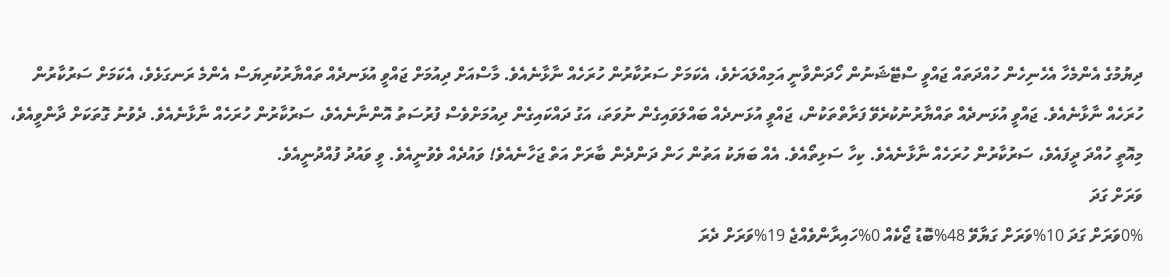ދިޔުމުގެ އެންމެހާ އެހެނިހެން ހުއްދަތައް ޖައްވީ ސްޓޭޝަނުން ހޯދަންވާނީ އަމިއްލައަށެވެ، އެކަމަށް ސަރުކާރުން ހުރަހެއް ނާޅާނެއެވެ. މާސްއަށް ދިއުމަށް ޖައްވީ އުޅަނދެއް ތައްޔާރުކުރިޔަސް އެންމެ ރަނގަޅެވެ، އެކަމަށް ސަރުކާރުން ހުރަހެއް ނާޅާނެއެވެ. ޖައްވީ އުޅަނދެއް ތައްޔާރުނުކުރެވޭ ފަރާތްތަކުން، ޖައްވީ އުޅަނދެއް ބައްލަވައިގެން ނުވަތަ، އަގު ދައްކައިގެން ދިއުމަށްވެސް ފުރުސަތު އޮންނާނެއެވެ، ސަރުކާރުން ހުރަހެއް ނާޅާނެއެވެ. ދެވުނު ގޮތަކަށް ދާންވީއެވެ، މިއޮތީ ހުއްދަ ދީފައެވެ، ސަރުކާރުން ހުރަހެއް ނާޅާނެއެވެ. ކިހާ ސަޅިތޯއެވެ. އެއް ބަޔަކު އަތުން ހަން ދަންދެން ބާރަށް އަތް ޖަހާނެއެވެ! ވައުދެއް ވެވުނީއެވެ. ވީ ވައުދު ފުއްދުނީއެވެ.
ވަރަށް ގަދަ
0%ވަރަށް ގަދަ 10%ވަރަށް ގަޔާވޭ 48%ބޮޑު ޖޯކެއް 0%ހައިރާންވެއްޖެ 19%ވަރަށް ދެރަ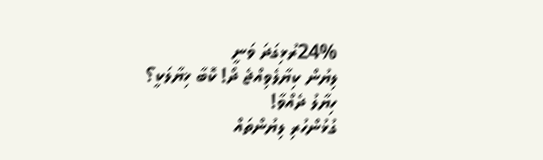24%ރުޅިގަދަ ވަނީ
ލިޔުން ކިޔާލެވިއްޖެ ދޯ! ކޮބާ ޚިޔާލަކީ؟
ހިޔާލު ދެއްވާ!
ގުޅުންހުރި ލިޔުންތައް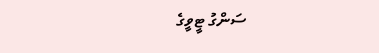ސަންގު ޓީވީގެ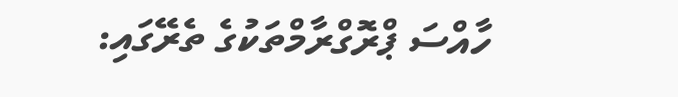ހާއްސަ ޕްރޮގްރާމްތަކުގެ ތެރޭގައި: